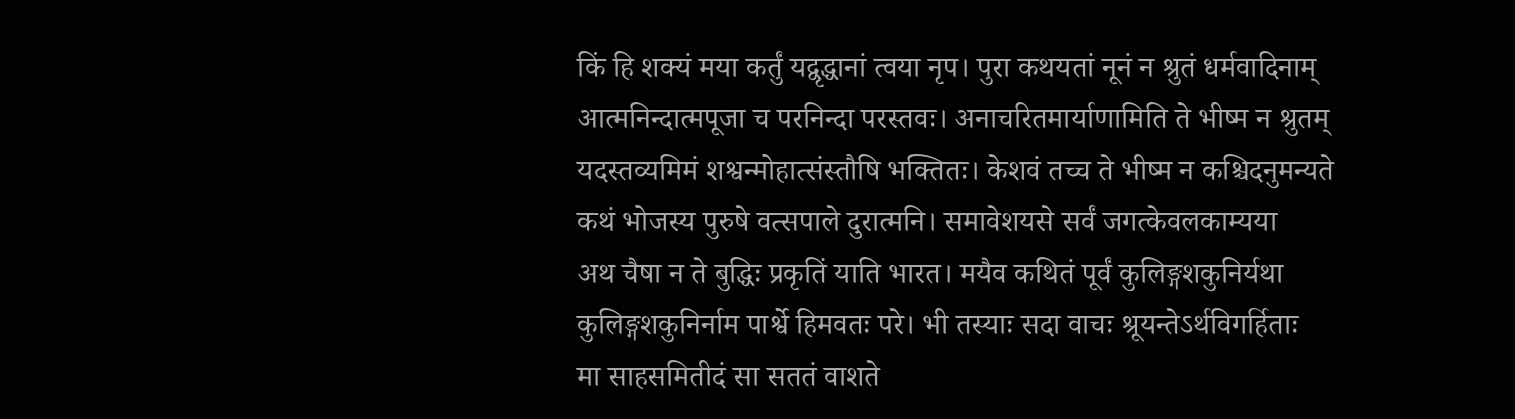किं हि शक्यं मया कर्तुं यद्वृद्धानां त्वया नृप। पुरा कथयतां नूनं न श्रुतं धर्मवादिनाम्
आत्मनिन्दात्मपूजा च परनिन्दा परस्तवः। अनाचरितमार्याणामिति ते भीष्म न श्रुतम्
यदस्तव्यमिमं शश्वन्मोहात्संस्तौषि भक्तितः। केशवं तच्च ते भीष्म न कश्चिदनुमन्यते
कथं भोजस्य पुरुषे वत्सपाले दुरात्मनि। समावेशयसे सर्वं जगत्केवलकाम्यया
अथ चैषा न ते बुद्धिः प्रकृतिं याति भारत। मयैव कथितं पूर्वं कुलिङ्गशकुनिर्यथा
कुलिङ्गशकुनिर्नाम पार्श्वे हिमवतः परे। भी तस्याः सदा वाचः श्रूयन्तेऽर्थविगर्हिताः
मा साहसमितीदं सा सततं वाशते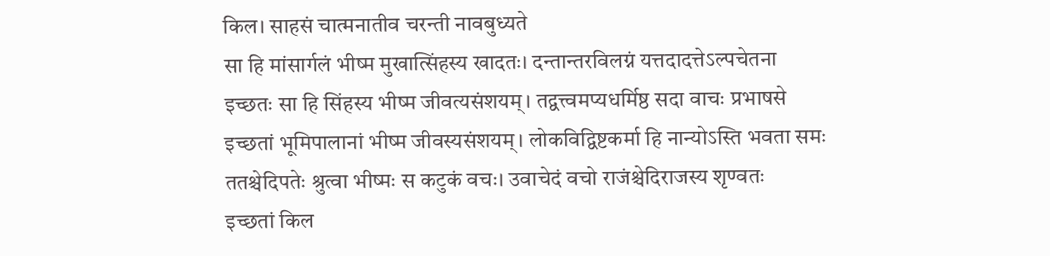किल। साहसं चात्मनातीव चरन्ती नावबुध्यते
सा हि मांसार्गलं भीष्म मुखात्सिंहस्य खादतः। दन्तान्तरविलग्नं यत्तदादत्तेऽल्पचेतना
इच्छतः सा हि सिंहस्य भीष्म जीवत्यसंशयम्। तद्वत्त्वमप्यधर्मिष्ठ सदा वाचः प्रभाषसे
इच्छतां भूमिपालानां भीष्म जीवस्यसंशयम्। लोकविद्विष्टकर्मा हि नान्योऽस्ति भवता समः
ततश्चेदिपतेः श्रुत्वा भीष्मः स कटुकं वचः। उवाचेदं वचो राजंश्चेदिराजस्य शृण्वतः
इच्छतां किल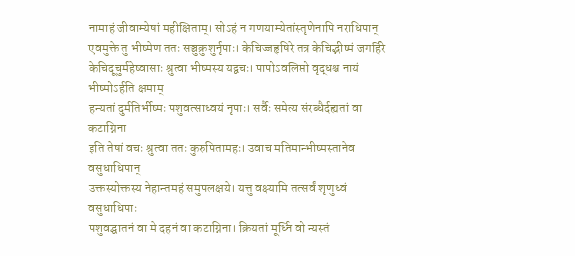नामाहं जीवाम्येषां महीक्षिताम्। सोऽहं न गणयाम्येतांस्तृणेनापि नराधिपान्
एवमुक्ते तु भीष्मेण ततः सञ्चुक्रुशुर्नृपाः। केचिज्जहृषिरे तत्र केचिद्भीष्मं जगर्हिरे
केचिदूचुर्महेष्वासाः श्रुत्वा भीष्मस्य यद्वचः। पापोऽवलिप्तो वृद्धश्च नायं भीष्मोऽर्हति क्षमाम्
हन्यतां दुर्मतिर्भीष्मः पशुवत्साध्वयं नृपाः। सर्वैः समेत्य संरब्धैर्दह्यतां वा कटाग्निना
इति तेषां वचः श्रुत्वा ततः कुरुपितामहः। उवाच मतिमान्भीष्मस्तानेव वसुधाधिपान्
उक्तस्योक्तस्य नेहान्तमहं समुपलक्षये। यत्तु वक्ष्यामि तत्सर्वं शृणुध्वं वसुधाधिपाः
पशुवद्घातनं वा मे दहनं वा कटाग्निना। क्रियतां मूर्ध्नि वो न्यस्तं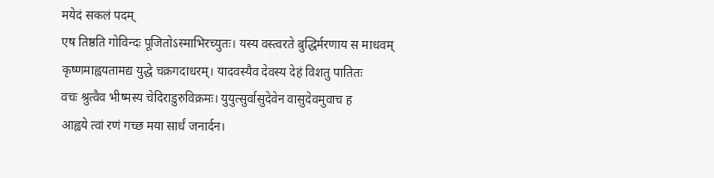मयेदं सकलं पदम्
एष तिष्ठति गोविन्दः पूजितोऽस्माभिरच्युतः। यस्य वस्त्वरते बुद्धिर्मरणाय स माधवम्
कृष्णमाह्वयतामद्य युद्धे चक्रगदाधरम्। यादवस्यैव देवस्य देहं विशतु पातितः
वचः श्रुत्वैव भीष्मस्य चेदिराडुरुविक्रमः। युयुत्सुर्वासुदेवेन वासुदेवमुवाच ह
आह्वये त्वां रणं गच्छ मया सार्धं जनार्दन।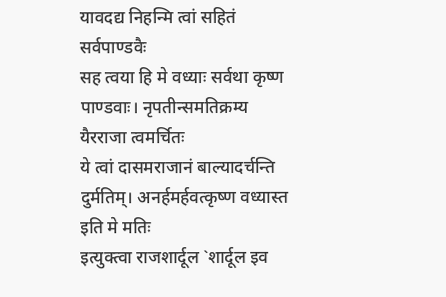यावदद्य निहन्मि त्वां सहितं सर्वपाण्डवैः
सह त्वया हि मे वध्याः सर्वथा कृष्ण पाण्डवाः। नृपतीन्समतिक्रम्य यैरराजा त्वमर्चितः
ये त्वां दासमराजानं बाल्यादर्चन्ति दुर्मतिम्। अनर्हमर्हवत्कृष्ण वध्यास्त इति मे मतिः
इत्युक्त्वा राजशार्दूल `शार्दूल इव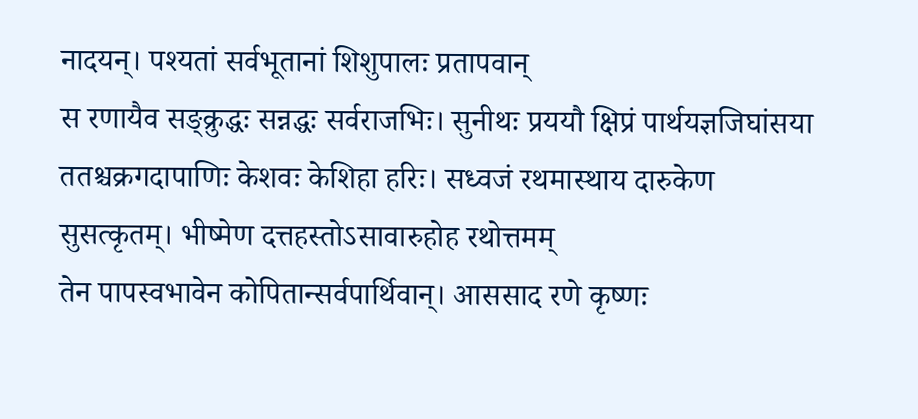नादयन्। पश्यतां सर्वभूतानां शिशुपालः प्रतापवान्
स रणायैव सङ्क्रुद्धः सन्नद्धः सर्वराजभिः। सुनीथः प्रययौ क्षिप्रं पार्थयज्ञजिघांसया
ततश्चक्रगदापाणिः केशवः केशिहा हरिः। सध्वजं रथमास्थाय दारुकेण सुसत्कृतम्। भीष्मेण दत्तहस्तोऽसावारुहोह रथोत्तमम्
तेन पापस्वभावेन कोपितान्सर्वपार्थिवान्। आससाद रणे कृष्णः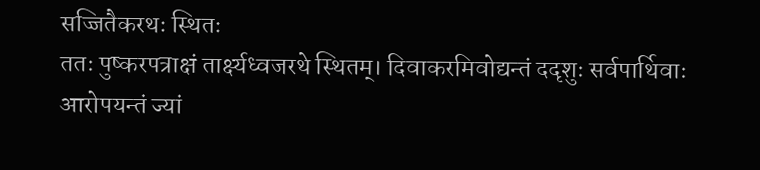सज्जितैकरथः स्थितः
ततः पुष्करपत्राक्षं तार्क्ष्यध्वजरथे स्थितम्। दिवाकरमिवोद्यन्तं ददृशुः सर्वपार्थिवाः
आरोपयन्तं ज्यां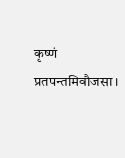कृष्णं प्रतपन्तमिवौजसा।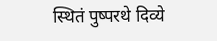स्थितं पुष्परथे दिव्ये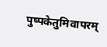पुष्पकेतुमिवापरम्